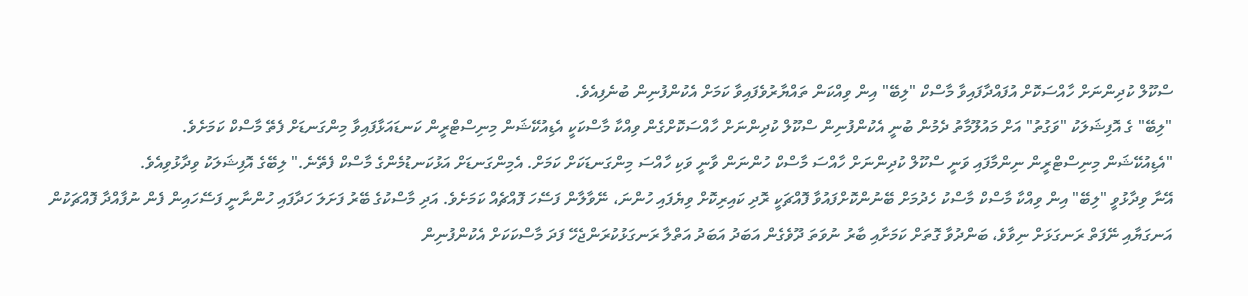ސްކޫލް ކުދިންނަށް ހާއްސަކޮށް އުފައްދާފައިވާ މާސްކް "ލިބޭ" އިން ވިއްކަން ތައްޔާރުވެފައިވާ ކަމަށް އެކުންފުނިން ބުނެފިއެވެ.
"ލިބޭ" ގެ އޮފިޝަލަކު "ވަގުތު" އަށް މައުލޫމާތު ދެމުން ބުނީ އެކުންފުނިން ސްކޫލް ކުދިންނަށް ހާއްސަކޮށްގެން ވިއްކާ މާސްކަކީ އެޑިއުކޭޝަން މިނިސްޓްރީން ކަނޑައަޅާފައިވާ މިންގަނޑަށް ފެތޭ މާސްކް ކަމަށެވެ.
"އެޑިއުކޭޝަން މިނިސްޓްރީން ނިންމާފައި ވަނީ ސްކޫލް ކުދިންނަށް ހާއްސަ މާސްކް ހުންނަން ވާނީ ވަކި ހާއްސަ މިންގަނޑަކަށް ކަމަށް. އެމިންގަނޑަށް އަޅުކަނޑުމެންގެ މާސްކް ފެތޭނެ." ލިބޭގެ އޮފިޝަލަކު ވިދާޅުވިއެވެ.
އޭނާ ވިދާޅުވީ "ލިބޭ" އިން ވިއްކާ މާސްކް މާސްކު ހެދުމަށް ބޭނުންކޮށްފައުވާ ފޮއްޗަކީ ރޮދި ކައިރިކޮށް ވިޔެފައި ހުންނަ، ނޭވާލާން ފަސޭހަ ފޮއްޗެއް ކަމަށެވެ. އަދި މާސްކުގެ ބޭރު ފަށަލަ ހަދާފައި ހުންނާނީ ފަސޭހައިން ފެން ނުފާއްދާ ފޮއްޗަކުން އަނގަޔާއި ނޭފަތް ރަނގަޅަށް ނިވާވެ، ބަންދުވާ ގޮތަށް ކަމަށާއި ބާރު ނުވަތަ ދޫވެގެން އަބަދު އަބަދު އަތްލާ ރަނގަޅުކުރަންޖެހޭ ފަދަ މާސްކަކަށް އެކުންފުނިން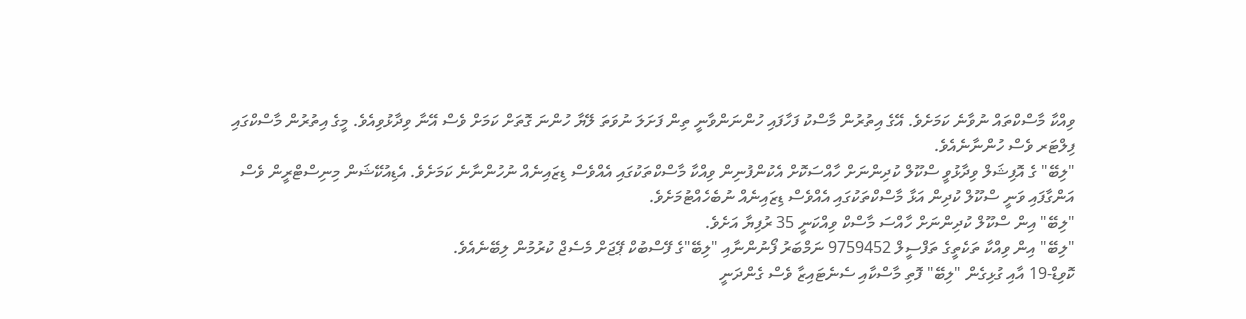ވިއްކާ މާސްކްތައް ނުވާނެ ކަމަށެވެ. އޭގެ އިތުރުން މާސްކު ފަހާފައި ހުންނަންވާނީ ތިން ފަށަލަ ނުވަތަ ލޭޔާ ހުންނަ ގޮތަށް ކަމަށް ވެސް އޭނާ ވިދާޅުވިއެވެ. މީގެ އިތުރުން މާސްކްގައި ފިލްޓަރ ވެސް ހުންނާނެއެވެ.
"ލިބޭ" ގެ އޮފިޝަލް ވިދާޅުވީ ސްކޫލް ކުދިންނަށް ހާއްސަކޮށް އެކުންފުނިން ވިއްކާ މާސްކްތަކުގައި އެއްވެސް ޑިޒައިނެއް ނުހުންނާނެ ކަމަށެވެ. އެޑިއުކޭޝަން މިނިސްޓްރީން ވެސް އަންގާފައި ވަނީ ސްކޫލް ކުދިން އަޅާ މާސްކްތަކުގައި އެއްވެސް ޑިޒައިނެއް ނުބެހެއްޓުމަށެވެ.
"ލިބޭ" އިން ސްކޫލް ކުދިންނަށް ހާއްސަ މާސްކް ވިއްކަނީ 35 ރުފިޔާ އަށެވެ.
"ލިބޭ" އިން ވިއްކާ ތަކެތީގެ ތަފްސީލް 9759452 ނަމްބަރު ފޯނުންނާއި "ލިބޭ"ގެ ފޭސްބުކް ޕޭޖަށް މެސެޖް ކުރުމުން ލިބޭނެއެވެ.
ކޮވިޑް-19 އާއި ގުޅިގެން "ލިބޭ" ފޮތި މާސްކާއި ސެނެޓައިޒާ ވެސް ގެންދަނީ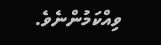ވިއްކަމުންނެވެ.